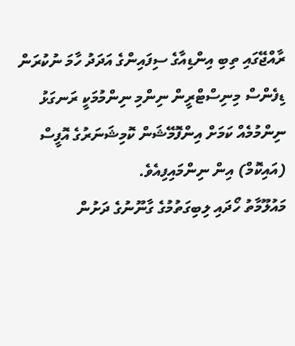ރާއްޖޭގައި ތިބި އިންޑިއާގެ ސިފައިންގެ އަދަދު ހާމަ ނުކުރަން ޑިފެންސް މިނިސްޓްރީން ނިންމި ނިންމުމަކީ ރަނގަޅު ނިންމުމެއް ކަމަށް އިންފޮމޭޝަން ކޮމިޝަނަރުގެ އޮފީސް (އައިކޮމް) އިން ނިންމައިފިއެވެ.
މައުލޫމާތު ހޯދައި ލިބިގަތުމުގެ ގާނޫނުގެ ދަށުން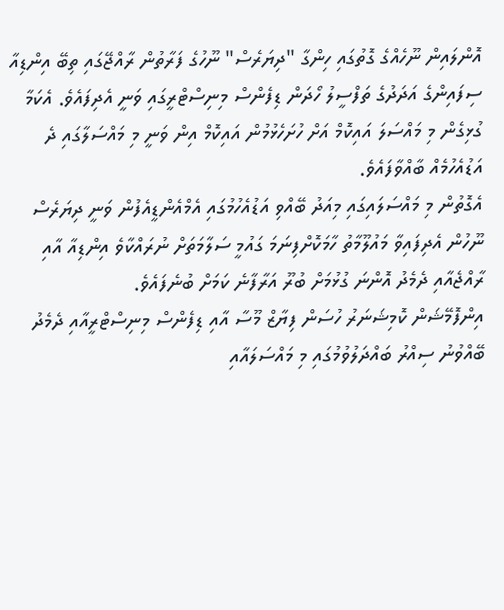އޮންލައިން ނޫހެއްގެ ގޮތުގައި ހިންގާ "ދިޔަރެސް" ނޫހުގެ ފަރާތުން ރާއްޖޭގައި ތިބޭ އިންޑިއާ ސިފައިންގެ އަދަދުގެ ތަފްސީލު ހޯދަން ޑިފެންސް މިނިސްޓްރީގައި ވަނީ އެދިފައެވެ. އެކަމާ ގުޅިގެން މި މައްސަލަ އައިކޮމް އަށް ހުށަހެޅުމުން އައިކޮމް އިން ވަނީ މި މައްސަލާގައި ދެ އަޑުއެހުމެއް ބާއްވާފައެވެ.
އެގޮތުން މި މައްސަލައިގައި މިއަދު ބޭއްވި އަޑުއެހުމުގައި އެމްއެންޑީއެފުން ވަނީ ދިޔަރެސް ނޫހުން އެދިފައިވާ މައުލޫމާތު ހާމަކޮށްފިނަމަ ގައުމީ ސަލާމަތަށް ނުރައްކާވެ އިންޑިއާ އާއި ރާއްޖެއާއި ދެމެދު އޮންނަ ގުޅުމަށް ބުރޫ އަރާފާނެ ކަމަށް ބުނެފައެވެ.
އިންފޮމޭޝަން ކޮމިޝަނަރު ހުސަން ފިޔާޒް މޫސާ އާއި ޑިފެންސް މިނިސްޓްރީއާއި ދެމެދު ބޭއްވުނު ސިއްރު ބައްދަލުވުމުގައި މި މައްސަލައާއި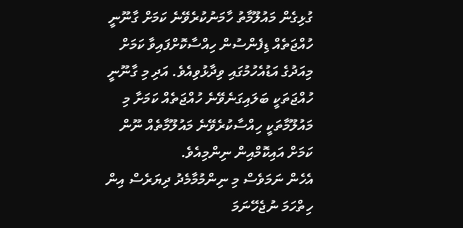ގުޅިގެން މައުލޫމާތު ހާމަނުކުރެވޭނެ ކަމަށް ގާނޫނީ ހުއްޖަތެއް ޑިފެންސުން ހިއްސާކޮށްފައިވާ ކަމަށް މިއަދުގެ އަޑުއެހުމުގައި ވިދާޅުވިއެވެ. އަދި މި ގާނޫނީ ހުއްޖަތަކީ ބަލައިގަނެވޭނެ ހުއްޖަތެއް ކަމަށާ މި މައުލޫމާތަކީ ހިއްސާކުރެވޭނެ މައުލޫމާތެއް ނޫން ކަމަށް އައިކޮމްއިން ނިންމިއެވެ.
އެހެން ނަމަވެސް މި ނިންމުމާމެދު ދިޔަރެސް އިން ހިތްހަމަ ނުޖެހޭނަމަ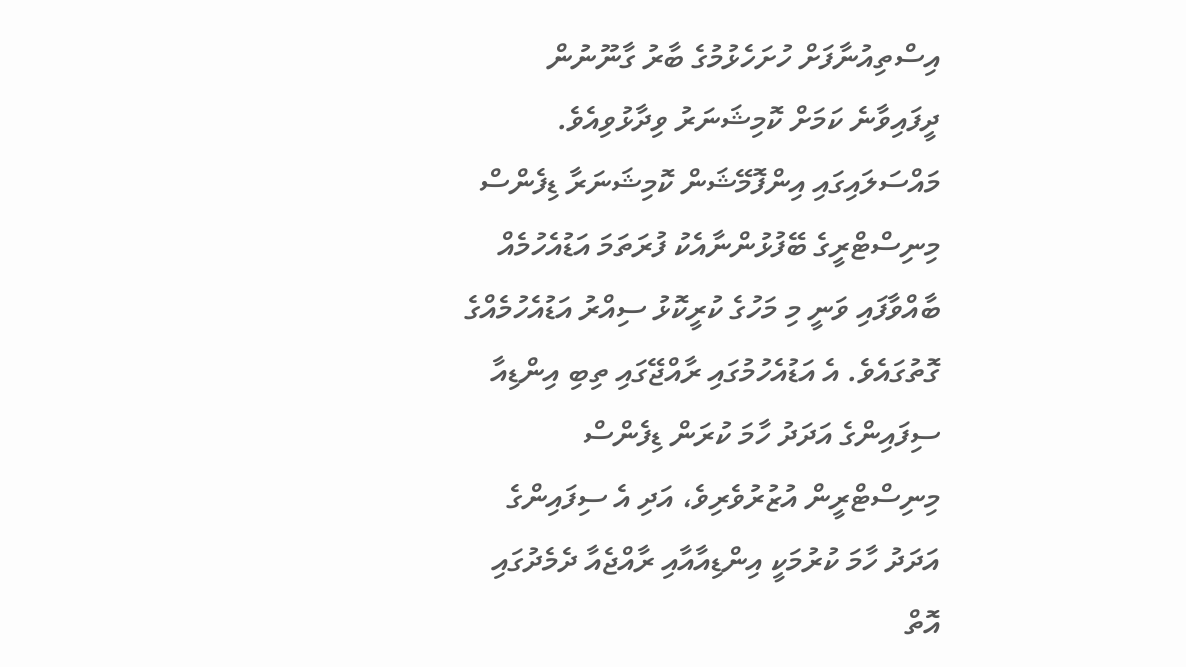އިސްތިއުނާފަށް ހުށަހެޅުމުގެ ބާރު ގާނޫނުން ދީފައިވާނެ ކަމަށް ކޮމިޝަނަރު ވިދާޅުވިއެވެ.
މައްސަލައިގައި އިންފޮމޭޝަން ކޮމިޝަނަރާ ޑިފެންސް މިނިސްޓްރީގެ ބޭފުޅުންނާއެކު ފުރަތަމަ އަޑުއެހުމެއް ބާއްވާފައި ވަނީ މި މަހުގެ ކުރީކޮޅު ސިއްރު އަޑުއެހުމެއްގެ ގޮތުގައެވެ. އެ އަޑުއެހުމުގައި ރާއްޖޭގައި ތިބި އިންޑިއާ ސިފައިންގެ އަދަދު ހާމަ ކުރަން ޑިފެންސް މިނިސްޓްރީން އުޒުރުވެރިވެ، އަދި އެ ސިފައިންގެ އަދަދު ހާމަ ކުރުމަކީ އިންޑިއާއާއި ރާއްޖެއާ ދެމެދުގައި އޮތް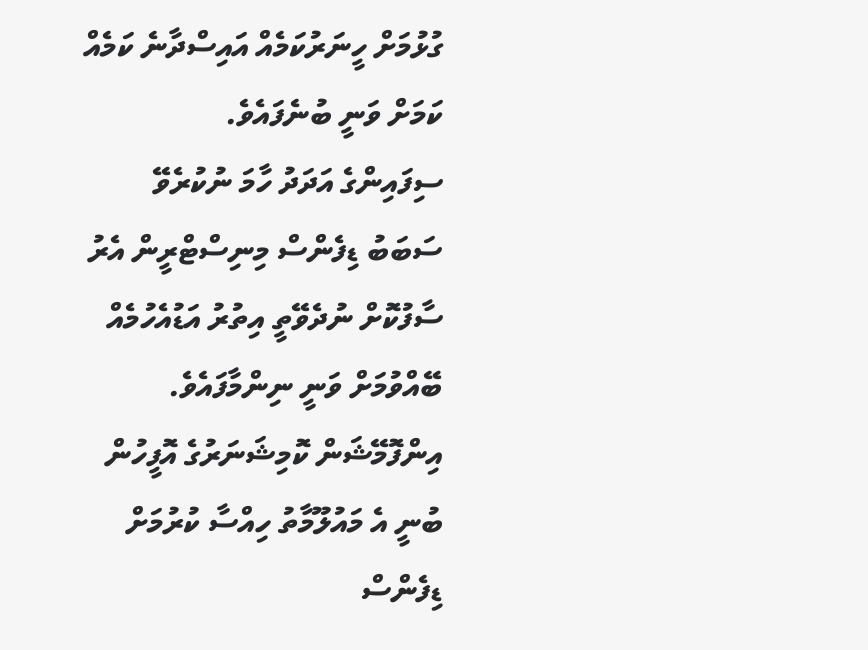ގުޅުމަށް ހީނަރުކަމެއް އައިސްދާނެ ކަމެއް ކަމަށް ވަނީ ބުނެފައެވެ.
ސިފައިންގެ އަދަދު ހާމަ ނުކުރެވޭ ސަބަބު ޑިފެންސް މިނިސްޓްރީން އެރު ސާފުކޮށް ނުދެވޭތީ އިތުރު އަޑުއެހުމެއް ބޭއްވުމަށް ވަނީ ނިންމާފައެވެ. އިންފޮމޭޝަން ކޮމިޝަނަރުގެ އޮފީހުން ބުނީ އެ މައުލޫމާތު ހިއްސާ ކުރުމަށް ޑިފެންސް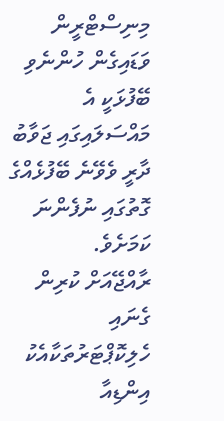މިނިސްޓްރީން ވަޑައިގެން ހުންނެވި ބޭފުޅަކީ އެ މައްސަލައިގައި ޖަވާބު ދާރީ ވެވޭނެ ބޭފުޅެއްގެ ގޮތުގައި ނުފެންނަ ކަމަށެވެ.
ރާއްޖޭއަށް ކުރިން ގެނައި ހެލިކޮޕްޓަރުތަކާއެކު އިންޑިއާ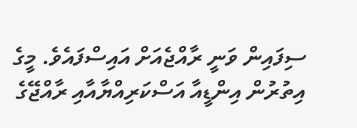ސިފައިން ވަނީ ރާއްޖެއަށް އައިސްފައެވެ. މީގެ އިތުރުން އިންޑީއާ އަސްކަރިއްޔާއާއި ރާއްޖޭގެ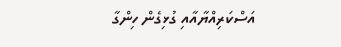އަސްކަރިއްޔާއާއި ގުޅިގެން ހިންގާ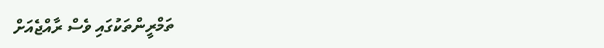ތަމްރީންތަކުގައި ވެސް ރާއްޖެއަށް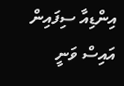އިންޑިއާ ސިފައިން އައިސް ވަނީ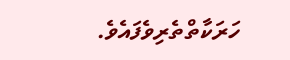ހަރަކާތްތެރިވެފައެވެ.